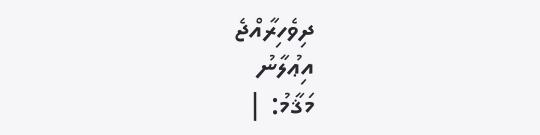ދިވެހިރާއްޖެ
އިޢުލާނު
މަޤާމު: |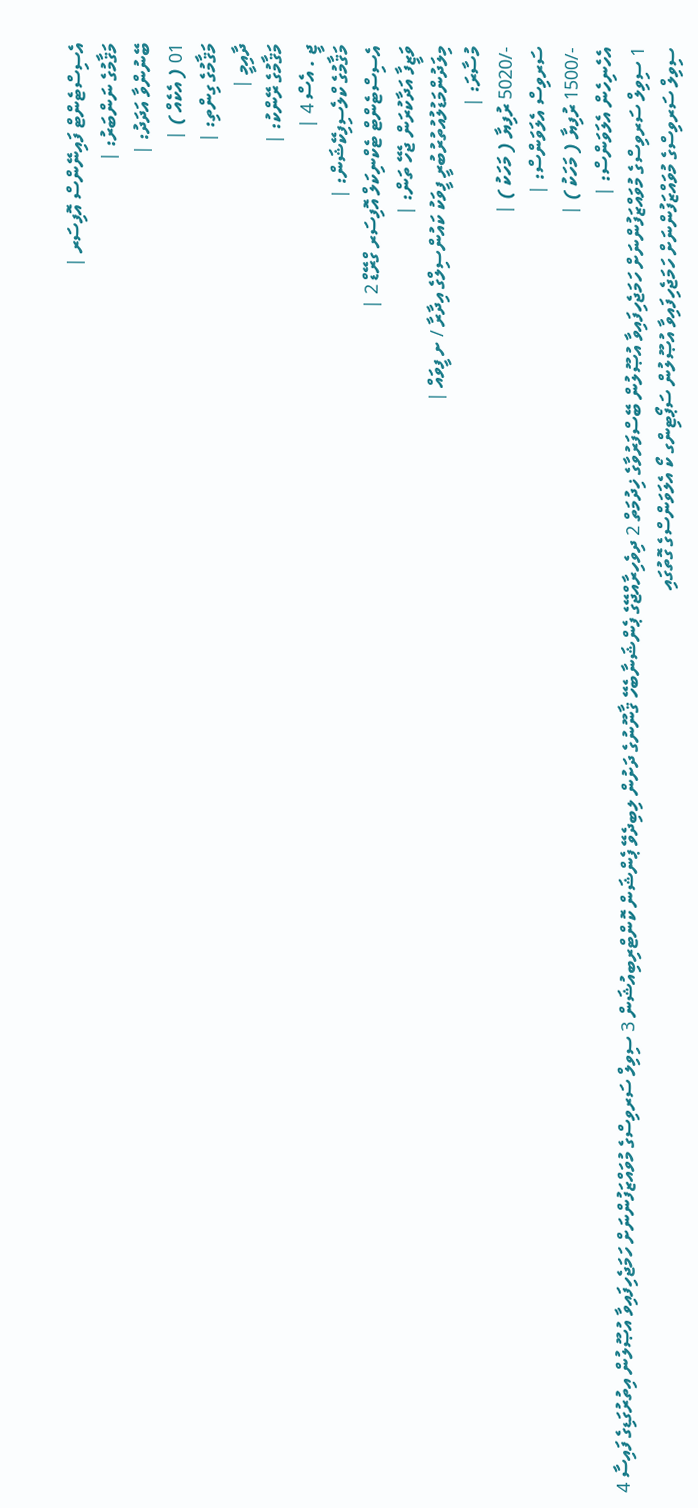އެސިސްޓެންޓް ފައިނޭންސް އޮފިސަރ |
މަޤާމުގެ ނަންބަރު: |
ބޭނުންވާ އަދަދު: |
01 ( އެކެއް ) |
މަޤާމުގެ ގިންތި: |
ދާއިމީ |
މަޤާމުގެ ރޭންކު: |
ޖީ . އެސް 4 |
މަޤާމުގެ ކްލެސިފިކޭޝަން: |
އެސިސްޓެންޓް ޓެކްނިކަލް އޮފިސަރ ގްރޭޑް 2 |
ވަޒީފާ އަދާކުރަން ޖެހޭ ތަން: |
މިލަދުންމަޑުލުއުތުރުބުރީ ފީވަކު ކައުންސިލްގެ އިދާރާ / ށ ފީވައް |
މުސާރަ: |
-/5020 ރުފިޔާ ( މަހަކު ) |
ސަރވިސް އެލަވަންސް: |
-/1500 ރުފިޔާ ( މަހަކު ) |
އެހެނިހެން އެލަވަންސް: |
1 ސިވިލް ސަރވިސްގެ މުވައްޒަފުންނަށް ހަމަޖެހިފައިވާ އުޞޫލުން ބޭސްފަރުވާގެ ޚިދުމަތް 2 ދިވެހިރާއްޖޭގެ ޕެންޝަނާބެހޭ ޤާނޫނުގެ ދަށުން ލިބިދެވޭ ޕެންޝަން ކޮންޓްރިބިއުޝަން 3 ސިވިލް ސަރވިސްގެ މުވައްޒަފުންނަށް ހަމަޖެހިފައިވާ އުޞޫލުން އިތުރުގަޑިގެ ފައިސާ 4 ސިވިލް ސަރވިސްގެ މުވައްޒަފުންނަށް ހަމަޖެހިފައިވާ އުޞޫލުން ސަޕޯޓިންގ ކޯ އެލަވަންސްގެ ގޮތުގައި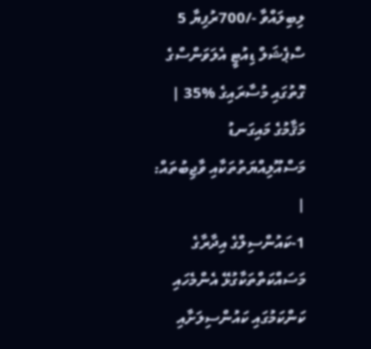ލިބިލައްވާ -/700ރުފިޔާ 5 ސްޕެޝަލް ޑިއުޓީ އެލަވަންސްގެ ގޮތުގައި މުސާރައިގެ %35 |
މަޤާމުގެ މައިގަނޑު މަސްއޫލިއްޔަތުތަކާއި ވާޖިބުތައް: |
1-ކައުންސިލްގެ އިދާރާގެ މަސައްކަތްތަކާގުޅޭ އެންމެހައި ކަންކަމުގައި ކައުންސިލަށާއި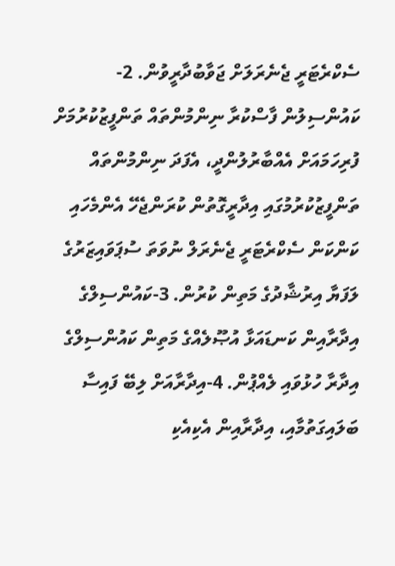ސެކްރެޓަރީ ޖެނެރަލަށް ޖަވާބުދާރީވުން. 2-ކައުންސިލުން ފާސްކުރާ ނިންމުންތައް ތަންފީޒުކުރުމަށް ފުރިހަމައަށް އެއްބާރުލުންދީ، އެފަދަ ނިންމުންތައް ތަންފީޒުކުރުމުގައި އިދާރީގޮތުން ކުރަންޖެހޭ އެންމެހައި ކަންކަން ސެކްރެޓަރީ ޖެނެރަލް ނުވަތަ ސުޕަވައިޒަރުގެ ލަފަޔާ އިރުޝާދުގެ މަތިން ކުރުން. 3-ކައުންސިލްގެ އިދާރާއިން ކަނޑައަޅާ އުޞޫލެއްގެ މަތިން ކައުންސިލްގެ އިދާރާ ހުޅުވައި ލެއްޕުން. 4-އިދާރާއަށް ލިބޭ ފައިސާ ބަލައިގަތުމާއި، އިދާރާއިން އެކިއެކި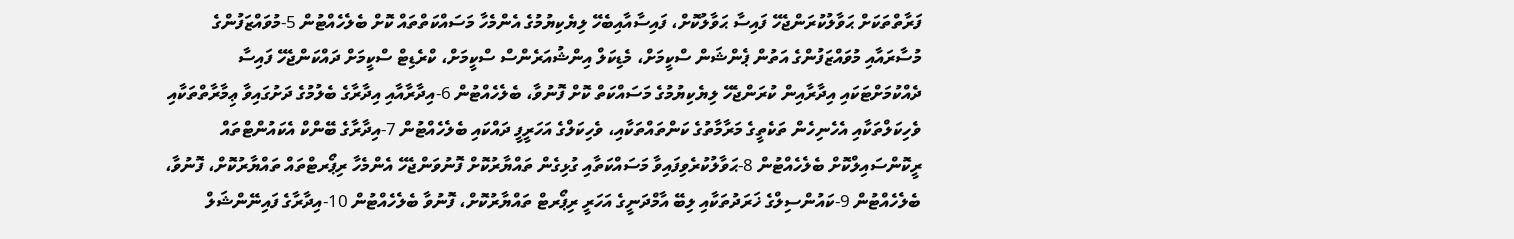ފަރާތްތަކަށް ޙަވާލުކުރަންޖެހޭ ފައިސާ ޙަވާލުކޮށް، ފައިސާއާއިބެހޭ ލިޔެކިޔުމުގެ އެންމެހާ މަސައްކަތްތައް ކޮށް ބެލެހެއްޓުން 5-މުވައްޒަފުންގެ މުސާރައާއި މުވައްޒަފުންގެ އަތުން ޕެންޝަން ސްކީމަށް، މެޑިކަލް އިންޝުއަރެންސް ސްކީމަށް، ކްރެޑިޓް ސްކީމަށް ދައްކަންޖެހޭ ފައިސާ ދެއްކުމަށްޓަކައި އިދާރާއިން ކުރަންޖެހޭ ލިޔެކިޔުމުގެ މަސައްކަތް ކޮށް ފޮނުވާ، ބެލެހެއްޓުން 6-އިދާރާއާއި އިދާރާގެ ބެލުމުގެ ދަށުގައިވާ ޢިމާރާތްތަކާއި ވެހިކަލްތަކާއި އެހެނިހެން ތަކެތީގެ މަރާމާތުގެ ކަންތައްތަކާއި، ވެހިކަލްގެ އަހަރީފީ ދައްކައި ބެލެހެއްޓުން 7-އިދާރާގެ ބޭންކް އެކައުންޓްތައް ރީކޮންސައިލްކޮށް ބެލެހެއްޓުން 8-ޙަވާލުކުރެވިފައިވާ މަސައްކަތާއި ގުޅިގެން ތައްޔާރުކޮށް ފޮނުވަންޖެހޭ އެންމެހާ ރިޕޯރޓްތައް ތައްޔާރުކޮށް، ފޮނުވާ، ބެލެހެއްޓުން 9-ކައުންސިލްގެ ޚަރަދުތަކާއި ލިބޭ އާމްދަނީގެ އަހަރީ ރިޕޯރޓް ތައްޔާރުކޮށް، ފޮނުވާ ބެލެހެއްޓުން 10-އިދާރާގެ ފައިނޭންޝަލް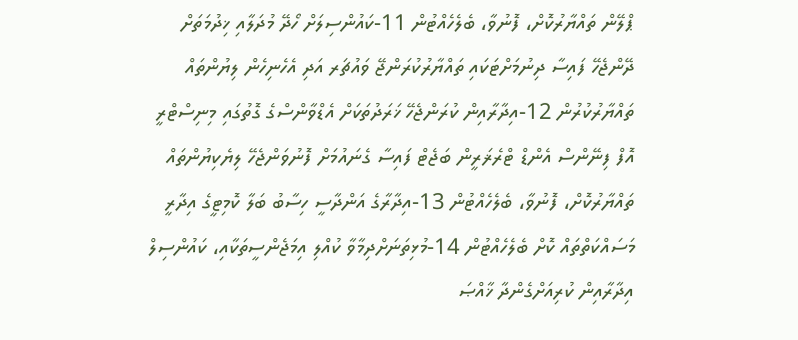ޕްލޭން ތައްޔާރުކޮށް، ފޮނުވާ، ބެލެހެއްޓުން 11-ކައުންސިލަށް ހޯދޭ މުދަލާއި ޚިދުމަތަށް ދޭންޖެހޭ ފައިސާ ދިނުމަށްޓަކައި ތައްޔާރުކުރަންޖޭ ވައުޗަރ އަދި އެހެނިހެން ލިޔުންތައް ތައްޔާރުކުރުން 12-އިދާރާއިން ކުރަންޖެހޭ ޚަރަދުތަކަށް އެޑްވާންސްގެ ގޮތުގައި މިނިސްޓްރީ އޮފް ފިނޭންސް އެންޑް ޓްރެޜަރީން ބަޖެޓް ފައިސާ ގެނައުމަށް ފޮނުވަންޖެހޭ ލިޔެކިޔުންތައް ތައްޔާރުކޮށް، ފޮނުވާ، ބެލެހެއްޓުން 13-އިދާރާގެ އަންދާސީ ހިސާބު ބަލާ ކޮމިޓީގެ އިދާރީ މަސައްކަތްތައް ކޮށް ބެލެހެއްޓުން 14-މުޅިތަނަށްދިމާވާ ކުއްލި އިމަޖެންސީތަކާއި، ކައުންސިލް އިދާރާއިން ކުރިއަށްގެންދާ ޚާއްޞަ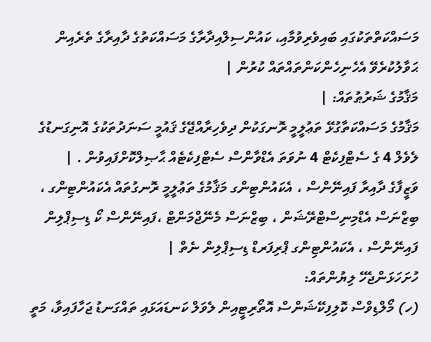މަސައްކަތްތަކުގައި ބައިވެރިވުމާއި، ކައުންސިލްއިދާރާގެ މަސައްކަތުގެ ދާއިރާގެ ތެރެއިން ޙަވާލުކުރެވޭ އެހެނިހެންކަންތައްތައް ކުރުން |
މަޤާމުގެ ޝަރުޠުތައް: |
މަޤާމުގެ މަސައްކަތާގުޅޭ ތަޢުލީމީ ރޮނގަކުން ދިވެހިރާއްޖޭގެ ޤައުމީ ސަނަދުތަކުގެ އޮނިގަނޑުގެ ލެވެލް 4 ގެ ސެޓްފިކެޓް 4 ނުވަތަ އެޑްވާންސް ސެޓްފިކެޓެއް ޙާޞިލްކޮށްފައިވުން . |
ވަޒީފާގެ ދާއިރާ ފައިނޭންސް ، އެކައުންޓިންގ މަޤާމުގެ ތަޢުލީމީ ރޮނގުތައް އެކައުންޓިންގ ، ބިޒްނަސް އެޑްމިނިސްޓްރޭޝަން ، ބިޒްނަސް މެނޭޖްމަންޓް ،ފައިނޭންސް ކޯ ޑިސިޕްލިން ފައިނޭންސް ، އެކައުންޓިންގ ޕްރިފަރޑް ޑިސިޕްލިން ނެތް |
ހުށަހަޅަންޖެހޭ ލިޔުންތައް:
(ހ) މޯލްޑިވްސް ކޮލިފިކޭޝަންސް އޮތޯރިޓީއިން ލެވަލް ކަނޑައަޅައި ތައްގަނޑު ޖަހާފައިވާ، މަތީ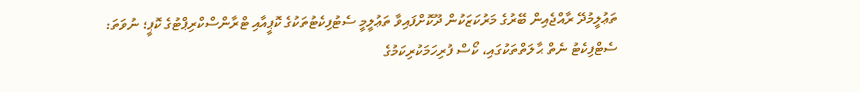ތަޢުލީމުދޭ ރާއްޖެއިން ބޭރުގެ މަރުކަޒަކުން ދޫކޮށްފައިވާ ތަޢުލީމީ ސެޓުފިކެޓުތަކުގެ ކޮޕީއާއި ޓްރާންސްކްރިޕްޓުގެ ކޮޕީ؛ ނުވަތަ: ސެޓްފިކެޓު ނެތް ޙާލަތްތަކުގައި، ކޯސް ފުރިހަމަކުރިކަމުގެ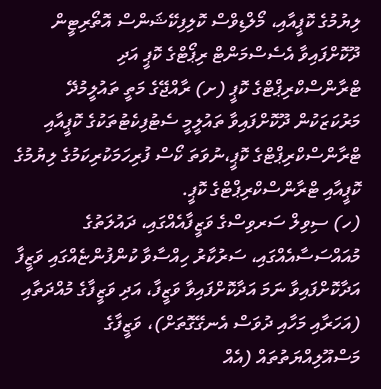ލިޔުމުގެ ކޮޕީއާއި، މޯލްޑިވްސް ކޮލިފިކޭޝަންސް އޮތޯރިޓީން ދޫކޮށްފައިވާ އެސެސްމަންޓް ރިޕޯޓްގެ ކޮޕީ އަދި ޓްރާންސްކްރިޕްޓްގެ ކޮޕީ (ށ) ރާއްޖޭގެ މަތީ ތައުލީމުދޭ މަރުކަޒަކުން ދޫކޮށްފައިވާ ތައުލީމީ ސެޓުފިކެޓުތަކުގެ ކޮޕީއާއި ޓްރާންސްކްރިޕްޓްގެ ކޮޕީ،ނުވަތަ ކޯސް ފުރިހަމަކުރިކަމުގެ ލިޔުމުގެ ކޮޕީއާއި ޓްރާންސްކްރިޕްޓްގެ ކޮޕީ.
(ހ) ސިވިލް ސަރވިސްގެ ވަޒީފާއެއްގައި، ދައުލަތުގެ މުއައްސަސާއެއްގައި، ސަރުކާރު ހިއްސާވާ ކުންފުންޏެއްގައި ވަޒީފާ އަދާކޮށްފައިވާ ނަމަ އަދާކޮށްފައިވާ ވަޒީފާ، އަދި ވަޒީފާގެ މުއްދަތާއި (އަހަރާއި މަހާއި ދުވަސް އެނގޭގޮތަށް)، ވަޒީފާގެ މަސްއޫލިއްޔަތުތައް (އެއް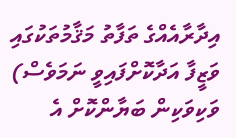އިދާރާއެއްގެ ތަފާތު މަޤާމުތަކުގައި ވަޒީފާ އަދާކޮށްފައިވީ ނަމަވެސް) ވަކިވަކިން ބަޔާންކޮށް އެ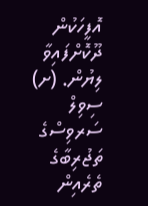އޮފީހަކުން ދޫކޮށްފައިވާ ލިޔުން. (ށ) ސިވިލް ސަރވިސްގެ ތަޖުރިބާގެ ތެރެއިން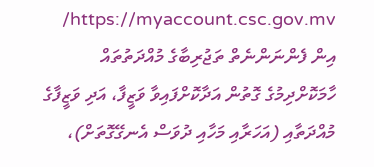https://myaccount.csc.gov.mv/ އިން ފެންނަންނެތް ތަޖުރިބާގެ މުއްދަތުތައް ހާމަކޮށްދިމުގެ ގޮތުން އަދާކޮށްފައިވާ ވަޒީފާ، އަދި ވަޒީފާގެ މުއްދަތާއި (އަހަރާއި މަހާއި ދުވަސް އެނގޭގޮތަށް)،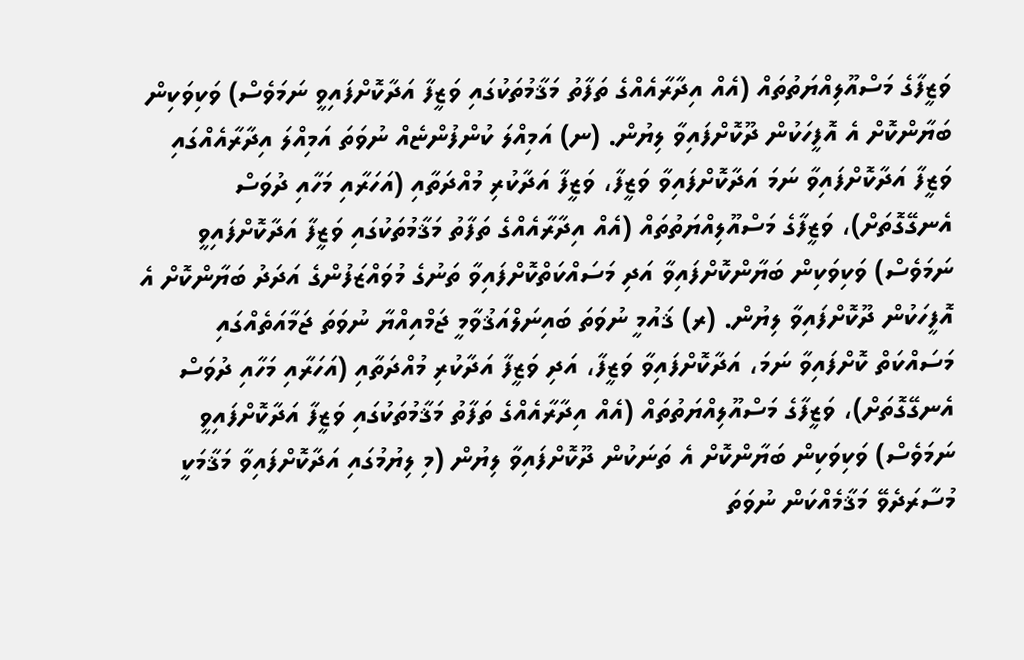ވަޒީފާގެ މަސްއޫލިއްޔަތުތައް (އެއް އިދާރާއެއްގެ ތަފާތު މަޤާމުތަކުގައި ވަޒީފާ އަދާކޮށްފައިވީ ނަމަވެސް) ވަކިވަކިން ބަޔާންކޮށް އެ އޮފީހަކުން ދޫކޮށްފައިވާ ލިޔުން. (ނ) އަމިއްލަ ކުންފުންޏެއް ނުވަތަ އަމިއްލަ އިދާރާއެއްގައި ވަޒީފާ އަދާކޮށްފައިވާ ނަމަ އަދާކޮށްފައިވާ ވަޒީފާ، ވަޒީފާ އަދާކުރި މުއްދަތާއި (އަހަރާއި މަހާއި ދުވަސް އެނގޭގޮތަށް)، ވަޒީފާގެ މަސްއޫލިއްޔަތުތައް (އެއް އިދާރާއެއްގެ ތަފާތު މަޤާމުތަކުގައި ވަޒީފާ އަދާކޮށްފައިވީ ނަމަވެސް) ވަކިވަކިން ބަޔާންކޮށްފައިވާ އަދި މަސައްކަތްކޮށްފައިވާ ތަނުގެ މުވައްޒަފުންގެ އަދަދު ބަޔާންކޮށް އެ އޮފީހަކުން ދޫކޮށްފައިވާ ލިޔުން. (ރ) ޤައުމީ ނުވަތަ ބައިނަލްއަޤުވާމީ ޖަމްއިއްޔާ ނުވަތަ ޖަމާއަތެއްގައި މަސައްކަތް ކޮށްފައިވާ ނަމަ، އަދާކޮށްފައިވާ ވަޒީފާ، އަދި ވަޒީފާ އަދާކުރި މުއްދަތާއި (އަހަރާއި މަހާއި ދުވަސް އެނގޭގޮތަށް)، ވަޒީފާގެ މަސްއޫލިއްޔަތުތައް (އެއް އިދާރާއެއްގެ ތަފާތު މަޤާމުތަކުގައި ވަޒީފާ އަދާކޮށްފައިވީ ނަމަވެސް) ވަކިވަކިން ބަޔާންކޮށް އެ ތަނަކުން ދޫކޮށްފައިވާ ލިޔުން (މި ލިޔުމުގައި އަދާކޮށްފައިވާ މަޤާމަކީ މުސާރަދެވޭ މަޤާމެއްކަން ނުވަތަ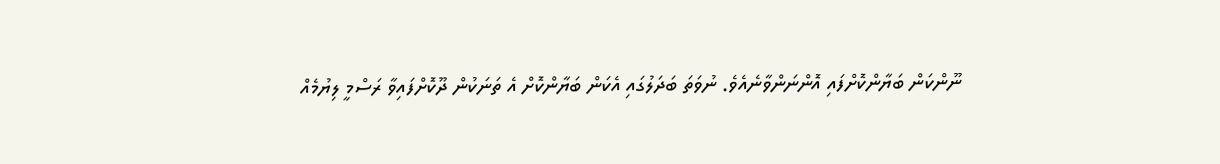ނޫންކަން ބަޔާންކޮށްފައި އޮންނަންވާނެއެވެ. ނުވަތަ ބަދަލުގައި އެކަން ބަޔާންކޮށް އެ ތަނަކުން ދޫކޮށްފައިވާ ރަސްމީ ލިޔުމެއް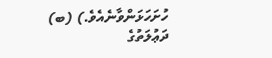ހުށަހަޅަންވާނެއެވެ.) (ބ) ދަޢުލަތުގެ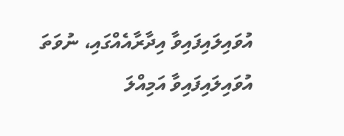އުވައިލައިފައިވާ އިދާރާއެއްގައި، ނުވަތަ އުވައިލައިފައިވާ އަމިއްލަ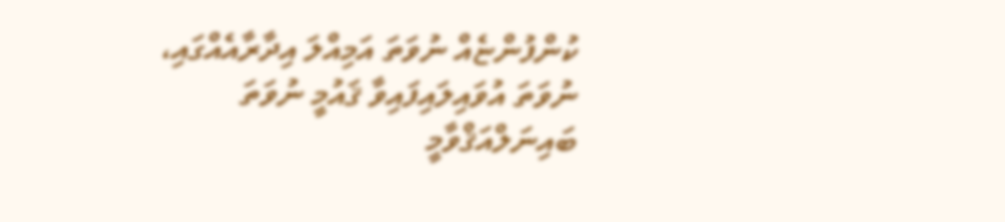ކުންފުންޏެއް ނުވަތަ އަމިއްލަ އިދާރާއެއްގައި، ނުވަތަ އުވައިލައިފައިވާ ޤައުމީ ނުވަތަ ބައިނަލްއަޤްވާމީ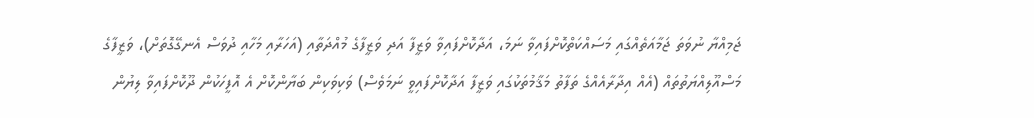ޖަމިއްޔާ ނުވަތަ ޖަމާއަތެއްގައި މަސައްކަތްކޮށްފައިވާ ނަމަ، އަދާކޮށްފައިވާ ވަޒީފާ އަދި ވަޒީފާގެ މުއްދަތާއި (އަހަރާއި މަހާއި ދުވަސް އެނގޭގޮތަށް)، ވަޒީފާގެ މަސްއޫލިއްޔަތުތައް (އެއް އިދާރާއެއްގެ ތަފާތު މަޤާމުތަކުގައި ވަޒީފާ އަދާކޮށްފައިވީ ނަމަވެސް) ވަކިވަކިން ބަޔާންކޮށް އެ އޮފީހަކުން ދޫކޮށްފައިވާ ލިޔުން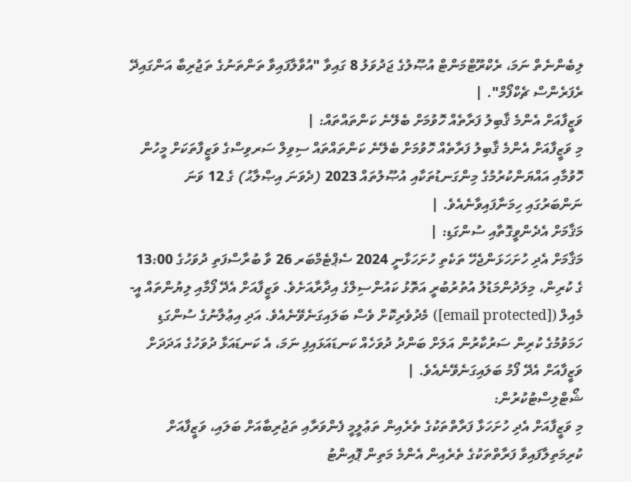ލިބެންނެތް ނަމަ، ރެކްރޫޓްމަންޓް އުޞޫލުގެ ޖަދުވަލު 8 ގައިވާ "އުވާލާފައިވާ ތަންތަނުގެ ތަޖުރިބާ އަންގައިދޭ ރެފަރެންސް ޗެކްފޯމް". |
ވަޒީފާއަށް އެންމެ ޤާބިލު ފަރާތެއް ހޮވުމަށް ބެލޭނެ ކަންތައްތައް: |
މި ވަޒީފާއަށް އެންމެ ޤާބިލު ފަރާތެއް ހޮވުމަށް ބެލޭނެ ކަންތައްތައް ސިވިލް ސަރވިސްގެ ވަޒީފާތަކަށް މީހުން ހޮވުމާއި އައްޔަންކުރުމުގެ މިންގަނޑުތަކާއި އުޞޫލުތައް 2023 (ދެވަނަ އިޞްލާޙު) ގެ 12 ވަނަ ނަންބަރުގައި ހިމަނާފައިވާނެއެވެ. |
މަޤާމަށް އެދެންވީގޮތާއި ސުންގަޑި: |
މަޤާމަށް އެދި ހުށަހަޅަންޖެހޭ ތަކެތި ހުށަހަޅާނީ 2024 ސެޕްޓެމްބަރ 26 ވާ ބުރާސްފަތި ދުވަހުގެ 13:00 ގެ ކުރިން، މިލަދުންމަޑުލު އުތުރުބުރީ އަތޮޅު ކައުންސިލްގެ އިދާރާއަށެވެ. ވަޒީފާއަށް އެދޭ ފޯމާއި ލިޔުންތައް އީ-މެއިލް ([email protected]) މެދުވެރިކޮށް ވެސް ބަލައިގަނެވޭނެއެވެ. އަދި އިޢުލާނުގެ ސުންގަޑި ހަމަވުމުގެ ކުރިން ސަރުކާރުން އަލަށް ބަންދު ދުވަހެއް ކަނޑައަޅައިފި ނަމަ، އެ ކަނޑައަޅާ ދުވަހުގެ އަދަދަށް ވަޒީފާއަށް އެދޭ ފޯމު ބަލައިގަނެވޭނެއެވެ. |
ޝޯޓްލިސްޓުކުރުން:
މި ވަޒީފާއަށް އެދި ހުށަހަޅާ ފަރާތްތަކުގެ ތެރެއިން ތަޢުލީމީ ފެންވަރާއި ތަޖުރިބާއަށް ބަލައި، ވަޒީފާއަށް ކުރިމަތިލާފައިވާ ފަރާތްތަކުގެ ތެރެއިން އެންމެ މަތިން ޕޮއިންޓު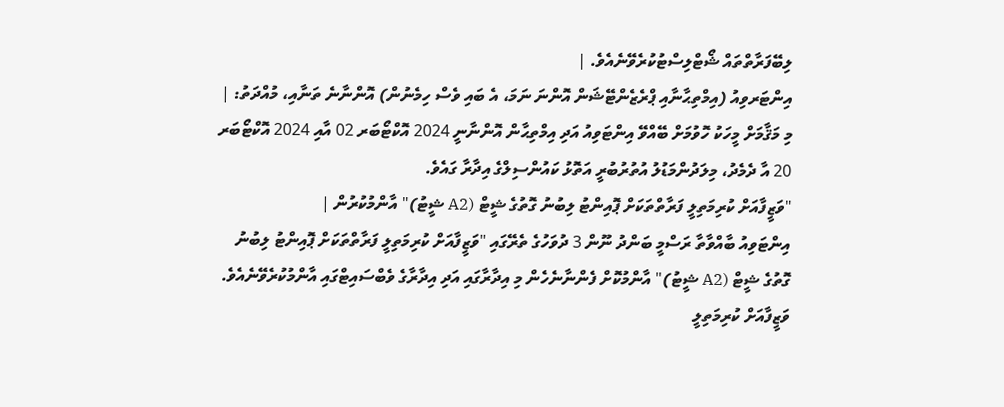ލިބޭފަރާތްތައް ޝޯޓްލިސްޓުކުރެވޭނެއެވެ. |
އިންޓަރވިއު (އިމްތިޙާނާއި ޕްރެޒެންޓޭޝަން އޮންނަ ނަމަ، އެ ބައި ވެސް ހިމެނުން) އޮންނާނެ ތަނާއި، މުއްދަތު: |
މި މަޤާމަށް މީހަކު ހޮވުމަށް ބޭއްވޭ އިންޓަވިއު އަދި އިމްތިޙާން އޮންނާނީ 2024 އޮކްޓޯބަރ 02 އާއި 2024 އޮކްޓޯބަރ 20 އާ ދެމެދު، މިލަދުންމަޑުލު އުތުރުބުރީ އަތޮޅު ކައުންސިލްގެ އިދާރާ ގައެވެ.
"ވަޒީފާއަށް ކުރިމަތިލީ ފަރާތްތަކަށް ޕޮއިންޓު ލިބުނު ގޮތުގެ ޝީޓް (A2 ޝީޓު)" އާންމުކުރުން |
އިންޓަވިއު ބާއްވާތާ ރަސްމީ ބަންދު ނޫން 3 ދުވަހުގެ ތެރޭގައި "ވަޒީފާއަށް ކުރިމަތިލީ ފަރާތްތަކަށް ޕޮއިންޓު ލިބުނު ގޮތުގެ ޝީޓް (A2 ޝީޓު)" އާންމުކޮށް ފެންނާނެހެން މި އިދާރާގައި އަދި އިދާރާގެ ވެބްސައިޓްގައި އާންމުކުރެވޭނެއެވެ. ވަޒީފާއަށް ކުރިމަތިލީ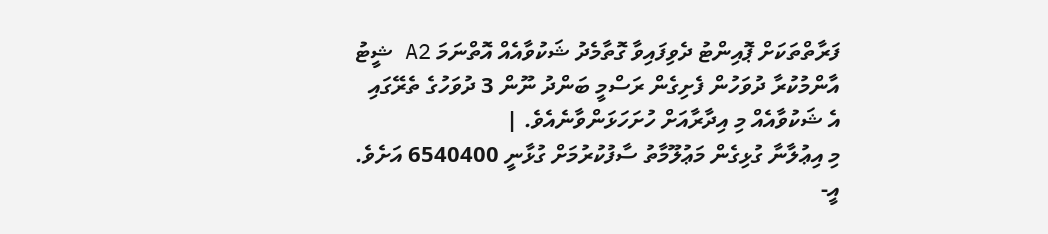ފަރާތްތަކަށް ޕޮއިންޓު ދެވިފައިވާ ގޮތާމެދު ޝަކުވާއެއް އޮތްނަމަ A2 ޝީޓު އާންމުކުރާ ދުވަހުން ފެށިގެން ރަސްމީ ބަންދު ނޫން 3 ދުވަހުގެ ތެރޭގައި އެ ޝަކުވާއެއް މި އިދާރާއަށް ހުށަހަޅަންވާނެއެވެ. |
މި އިޢުލާނާ ގުޅިގެން މަޢުލޫމާތު ސާފުކުރުމަށް ގުޅާނީ 6540400 އަށެވެ. އީ-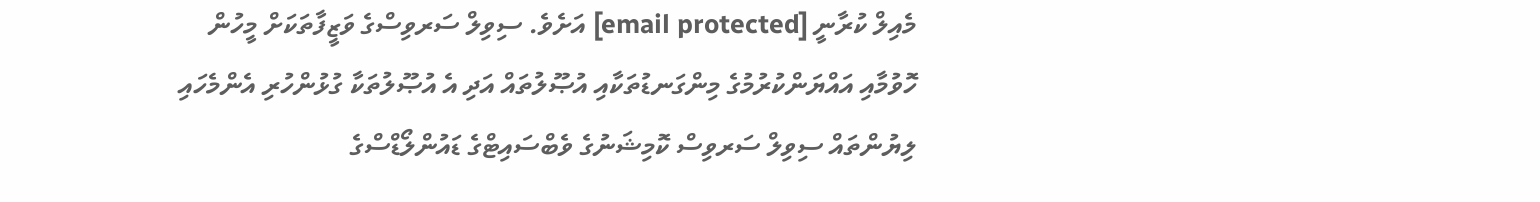މެއިލް ކުރާނީ [email protected] އަށެވެ. ސިވިލް ސަރވިސްގެ ވަޒީފާތަކަށް މީހުން ހޮވުމާއި އައްޔަންކުރުމުގެ މިންގަނޑުތަކާއި އުޞޫލުތައް އަދި އެ އުޞޫލުތަކާ ގުޅުންހުރި އެންމެހައި ލިޔުންތައް ސިވިލް ސަރވިސް ކޮމިޝަނުގެ ވެބްސައިޓްގެ ޑައުންލޯޑްސްގެ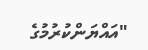"އައްޔަންކުރުމުގެ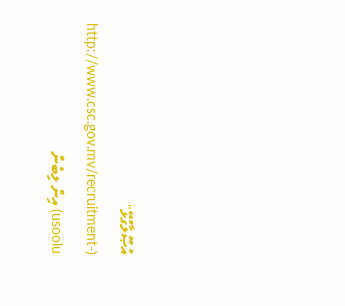އުޞޫލާގުޅޭ" (http://www.csc.gov.mv/recruitment-usoolu) އިން ލިބެން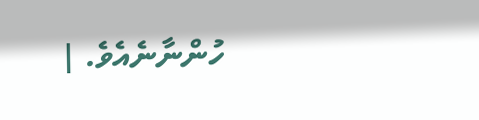ހުންނާނެއެވެ. |